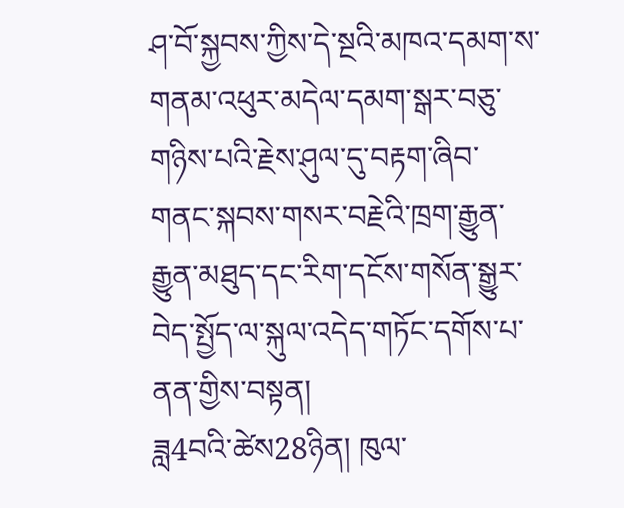ཤ་བོ་སྐྱབས་ཀྱིས་དེ་སྔའི་མཁའ་དམག་ས་གནམ་འཕུར་མདེལ་དམག་སྒར་བཅུ་གཉིས་པའི་རྗེས་ཤུལ་དུ་བརྟག་ཞིབ་གནང་སྐབས་གསར་བརྗེའི་ཁྲག་རྒྱུན་རྒྱུན་མཐུད་དང་རིག་དངོས་གསོན་སྒྱུར་བེད་སྤྱོད་ལ་སྐུལ་འདེད་གཏོང་དགོས་པ་ནན་གྱིས་བསྟན།
ཟླ4བའི་ཚེས28ཉིན། ཁུལ་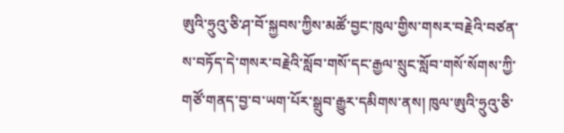ཨུའི་ཧྲུའུ་ཅི་ཤ་བོ་སྐྱབས་ཀྱིས་མཚོ་བྱང་ཁུལ་གྱིས་གསར་བརྗེའི་བཙན་ས་བཏོད་དེ་གསར་བརྗེའི་སློབ་གསོ་དང་རྒྱལ་སྲུང་སློབ་གསོ་སོགས་ཀྱི་གཙོ་གནད་བྱ་བ་ཡག་པོར་སྒྲུབ་རྒྱུར་དམིགས་ནས། ཁུལ་ཨུའི་ཧྲུའུ་ཅི་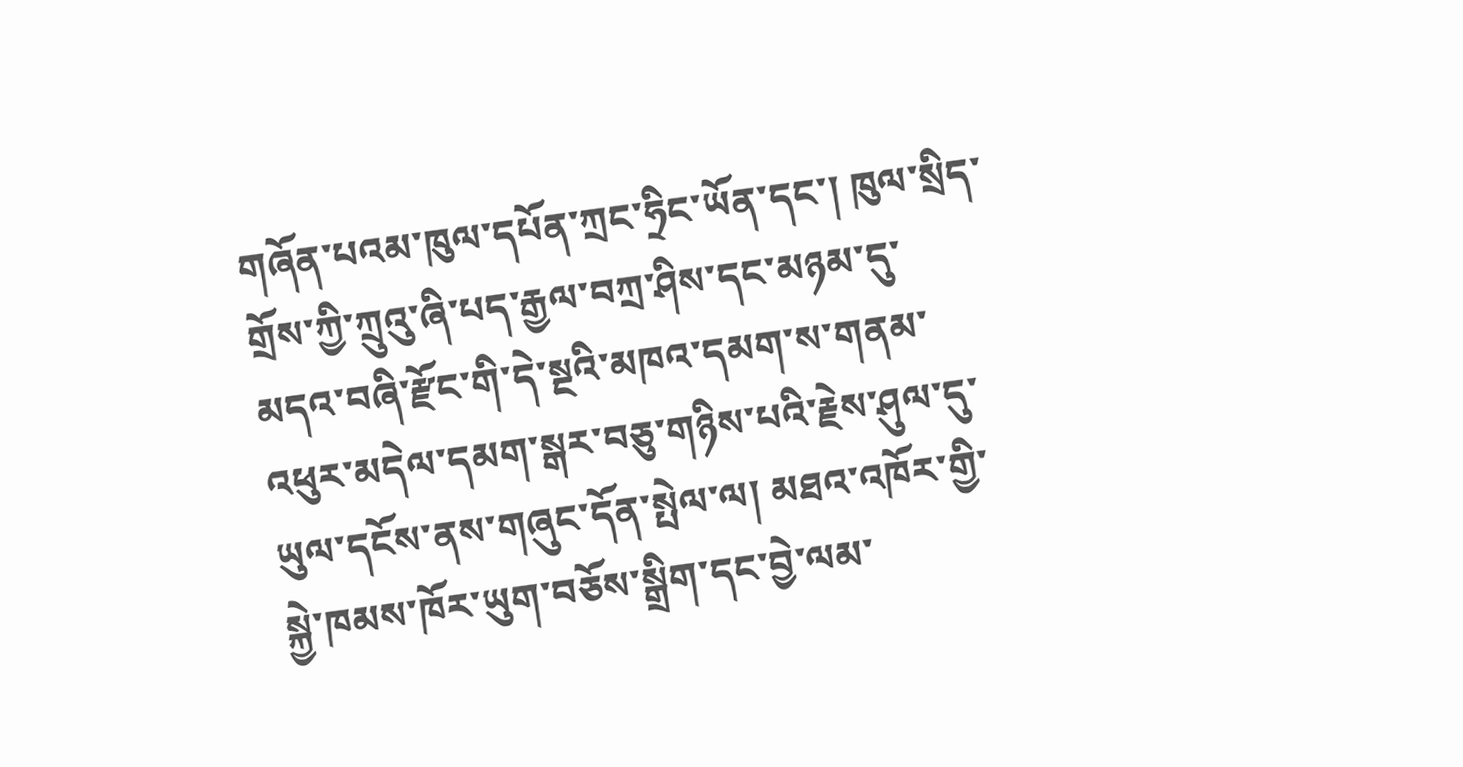གཞོན་པའམ་ཁུལ་དཔོན་ཀྲང་ཧྲིང་ཡོན་དང་། ཁུལ་སྲིད་གྲོས་ཀྱི་ཀྲུའུ་ཞི་པད་རྒྱལ་བཀྲ་ཤིས་དང་མཉམ་དུ་མདའ་བཞི་རྫོང་གི་དེ་སྔའི་མཁའ་དམག་ས་གནམ་འཕུར་མདེལ་དམག་སྒར་བཅུ་གཉིས་པའི་རྗེས་ཤུལ་དུ་ཡུལ་དངོས་ནས་གཞུང་དོན་སྤེལ་ལ། མཐའ་འཁོར་གྱི་སྐྱེ་ཁམས་ཁོར་ཡུག་བཅོས་སྒྲིག་དང་བྱེ་ལམ་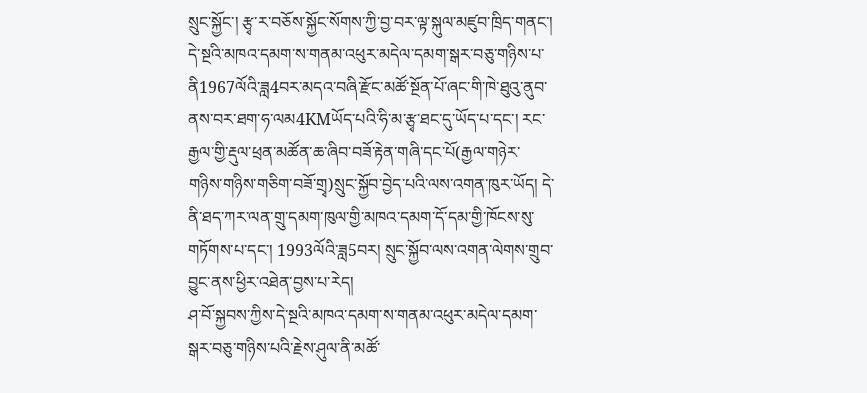སྲུང་སྐྱོང་། རྩྭ་ར་བཅོས་སྐྱོང་སོགས་ཀྱི་བྱ་བར་ལྟ་སྐུལ་མཛུབ་ཁྲིད་གནང་།
དེ་སྔའི་མཁའ་དམག་ས་གནམ་འཕུར་མདེལ་དམག་སྒར་བཅུ་གཉིས་པ་ནི1967ལོའི་ཟླ4བར་མདའ་བཞི་རྫོང་མཚོ་སྔོན་པོ་ཞང་གི་ཁེ་ཐུའུ་ནུབ་ནས་བར་ཐག་ཧ་ལམ4KMཡོད་པའི་ཧི་མ་རྩྭ་ཐང་དུ་ཡོད་པ་དང་། རང་རྒྱལ་གྱི་རྡུལ་ཕྲན་མཚོན་ཆ་ཞིབ་བཟོ་རྟེན་གཞི་དང་པོ(རྒྱལ་གཉེར་གཉིས་གཉིས་གཅིག་བཟོ་གྲྭ)སྲུང་སྐྱོབ་བྱེད་པའི་ལས་འགན་ཁུར་ཡོད། དེ་ནི་ཐད་ཀར་ལན་གྲུ་དམག་ཁུལ་གྱི་མཁའ་དམག་དོ་དམ་གྱི་ཁོངས་སུ་གཏོགས་པ་དང་། 1993ལོའི་ཟླ5བར། སྲུང་སྐྱོབ་ལས་འགན་ལེགས་གྲུབ་བྱུང་ནས་ཕྱིར་འཐེན་བྱས་པ་རེད།
ཤ་བོ་སྐྱབས་ཀྱིས་དེ་སྔའི་མཁའ་དམག་ས་གནམ་འཕུར་མདེལ་དམག་སྒར་བཅུ་གཉིས་པའི་རྗེས་ཤུལ་ནི་མཚོ་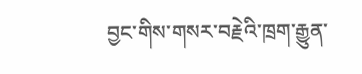བྱང་གིས་གསར་བརྗེའི་ཁྲག་རྒྱུན་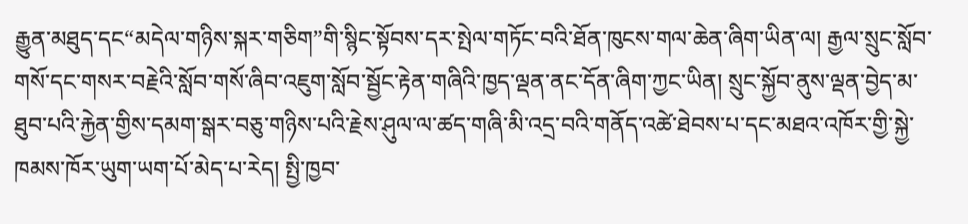རྒྱུན་མཐུད་དང“མདེལ་གཉིས་སྐར་གཅིག”གི་སྙིང་སྟོབས་དར་སྤེལ་གཏོང་བའི་ཐོན་ཁུངས་གལ་ཆེན་ཞིག་ཡིན་ལ། རྒྱལ་སྲུང་སློབ་གསོ་དང་གསར་བརྗེའི་སློབ་གསོ་ཞིབ་འཇུག་སློབ་སྦྱོང་རྟེན་གཞིའི་ཁྱད་ལྡན་ནང་དོན་ཞིག་ཀྱང་ཡིན། སྲུང་སྐྱོབ་ནུས་ལྡན་བྱེད་མ་ཐུབ་པའི་རྐྱེན་གྱིས་དམག་སྒར་བཅུ་གཉིས་པའི་རྗེས་ཤུལ་ལ་ཚད་གཞི་མི་འདྲ་བའི་གནོད་འཚེ་ཐེབས་པ་དང་མཐའ་འཁོར་གྱི་སྐྱེ་ཁམས་ཁོར་ཡུག་ཡག་པོ་མེད་པ་རེད། སྤྱི་ཁྱབ་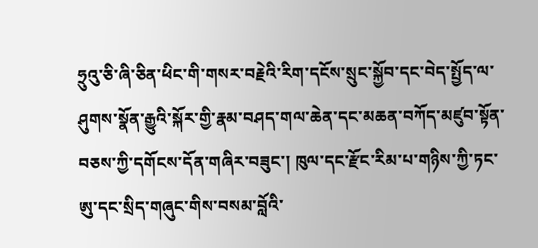ཧྲུའུ་ཅི་ཞི་ཅིན་ཕིང་གི་གསར་བརྗེའི་རིག་དངོས་སྲུང་སྐྱོབ་དང་བེད་སྤྱོད་ལ་ཤུགས་སྣོན་རྒྱུའི་སྐོར་གྱི་རྣམ་བཤད་གལ་ཆེན་དང་མཆན་བཀོད་མཛུབ་སྟོན་བཅས་ཀྱི་དགོངས་དོན་གཞིར་བཟུང་། ཁུལ་དང་རྫོང་རིམ་པ་གཉིས་ཀྱི་ཏང་ཨུ་དང་སྲིད་གཞུང་གིས་བསམ་བློའི་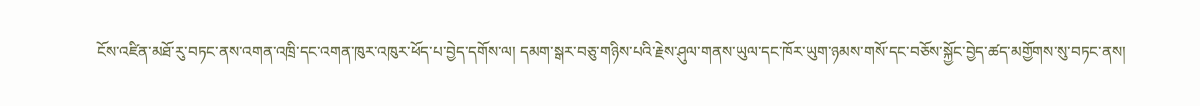ངོས་འཛིན་མཐོ་རུ་བཏང་ནས་འགན་འཁྲི་དང་འགན་ཁུར་འཁུར་ཕོད་པ་བྱེད་དགོས་ལ། དམག་སྒར་བཅུ་གཉིས་པའི་རྗེས་ཤུལ་གནས་ཡུལ་དང་ཁོར་ཡུག་ཉམས་གསོ་དང་བཅོས་སྐྱོང་བྱེད་ཚད་མགྱོགས་སུ་བཏང་ནས།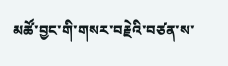མཚོ་བྱང་གི་གསར་བརྗེའི་བཙན་ས་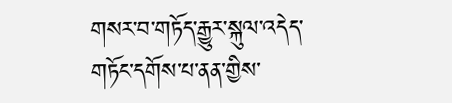གསར་བ་གཏོད་རྒྱུར་སྐུལ་འདེད་གཏོང་དགོས་པ་ནན་གྱིས་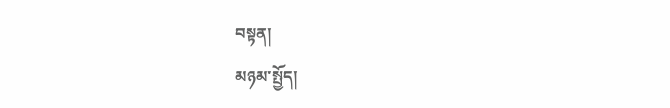བསྟན།
མཉམ་སྤྱོད།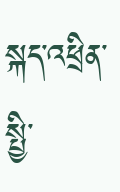སྐད་འཕྲིན་སྤྱི་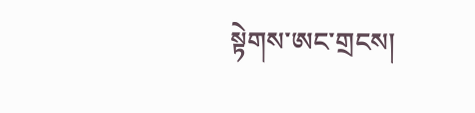སྟེགས་ཨང་གྲངས།